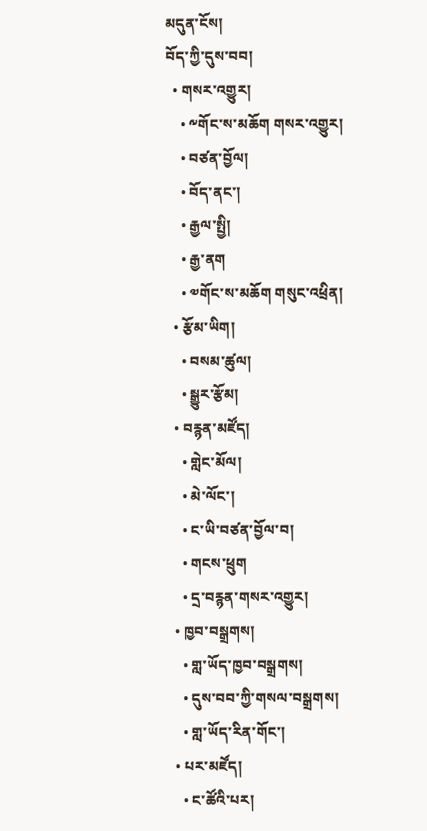མདུན་ངོས།
བོད་ཀྱི་དུས་བབ།
  • གསར་འགྱུར།
    • ༸གོང་ས་མཆོག གསར་འགྱུར།
    • བཙན་བྱོལ།
    • བོད་ནང་།
    • རྒྱལ་སྤྱི།
    • རྒྱ་ནག
    • ༧གོང་ས་མཆོག གསུང་འཕྲིན།
  • རྩོམ་ཡིག།
    • བསམ་ཚུལ།
    • སྒྱུར་རྩོམ།
  • བརྙན་མཛོད།
    • གླེང་མོལ།
    • མེ་ལོང་།
    • ང་ཡི་བཙན་བྱོལ་བ།
    • གངས་ཕྲུག
    • དྲ་བརྙན་གསར་འགྱུར།
  • ཁྱབ་བསྒྲགས།
    • གླ་ཡོད་ཁྱབ་བསྒྲགས།
    • དུས་བབ་ཀྱི་གསལ་བསྒྲགས།
    • གླ་ཡོད་རིན་གོང་།
  • པར་མཛོད།
    • ང་ཚོའི་པར།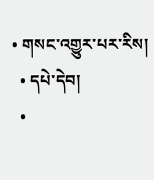• གསང་འགྱུར་པར་རིས།
  • དཔེ་དེབ།
  •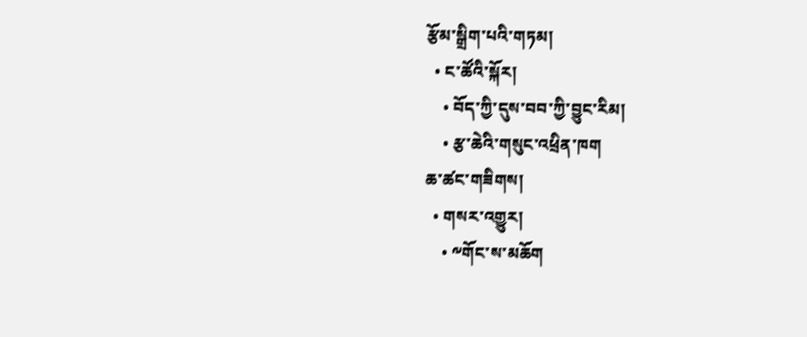རྩོམ་སྒྲིག་པའི་གཏམ།
  • ང་ཚོའི་སྐོར།
    • བོད་ཀྱི་དུས་བབ་ཀྱི་བྱུང་རིམ།
    • རྩ་ཆེའི་གསུང་འཕྲིན་ཁག
ཆ་ཚང་གཟིགས།
  • གསར་འགྱུར།
    • ༸གོང་ས་མཆོག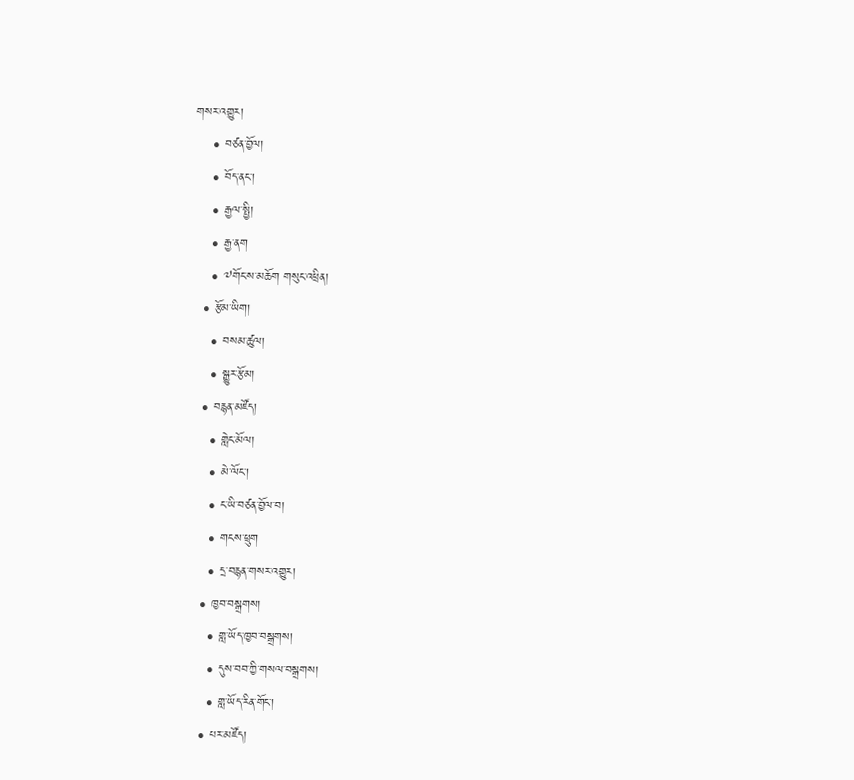གསར་འགྱུར།
    • བཙན་བྱོལ།
    • བོད་ནང་།
    • རྒྱལ་སྤྱི།
    • རྒྱ་ནག
    • ༧གོང་ས་མཆོག གསུང་འཕྲིན།
  • རྩོམ་ཡིག།
    • བསམ་ཚུལ།
    • སྒྱུར་རྩོམ།
  • བརྙན་མཛོད།
    • གླེང་མོལ།
    • མེ་ལོང་།
    • ང་ཡི་བཙན་བྱོལ་བ།
    • གངས་ཕྲུག
    • དྲ་བརྙན་གསར་འགྱུར།
  • ཁྱབ་བསྒྲགས།
    • གླ་ཡོད་ཁྱབ་བསྒྲགས།
    • དུས་བབ་ཀྱི་གསལ་བསྒྲགས།
    • གླ་ཡོད་རིན་གོང་།
  • པར་མཛོད།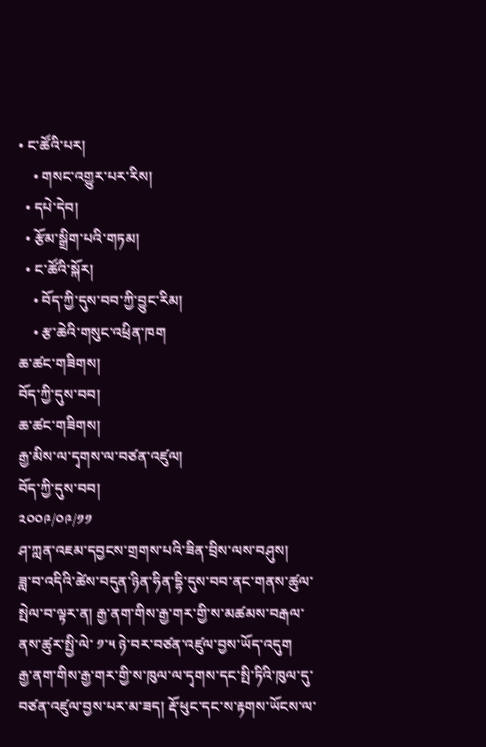• ང་ཚོའི་པར།
    • གསང་འགྱུར་པར་རིས།
  • དཔེ་དེབ།
  • རྩོམ་སྒྲིག་པའི་གཏམ།
  • ང་ཚོའི་སྐོར།
    • བོད་ཀྱི་དུས་བབ་ཀྱི་བྱུང་རིམ།
    • རྩ་ཆེའི་གསུང་འཕྲིན་ཁག
ཆ་ཚང་གཟིགས།
བོད་ཀྱི་དུས་བབ།
ཆ་ཚང་གཟིགས།
རྒྱ་མིས་ལ་དྭགས་ལ་བཙན་འཛུལ།
བོད་ཀྱི་དུས་བབ།
༢༠༠༩/༠༩/༡༡
ཤ་ཀླན་འཇམ་དབྱངས་གྲགས་པའི་ཟིན་བྲིས་ལས་བཤུས།
ཟླ་བ་འདིའི་ཚེས་བདུན་ཉིན་ཧིན་དྷི་དུས་བབ་ནང་གནས་ཚུལ་སྤེལ་བ་ལྟར་ན། རྒྱ་ནག་གིས་རྒྱ་གར་གྱི་ས་མཚམས་བརྒལ་ནས་ཚུར་སྤྱི་ལེ་ ༡་༥ ཉེ་བར་བཙན་འཛུལ་བྱས་ཡོད་འདུག
རྒྱ་ནག་གིས་རྒྱ་གར་གྱི་ས་ཁུལ་ལ་དྭགས་དང་སྤི་ཏིའི་ཁུལ་དུ་བཙན་འཛུལ་བྱས་པར་མ་ཟད། རྡོ་ཕུང་དང་ས་རྟགས་ཡོངས་ལ་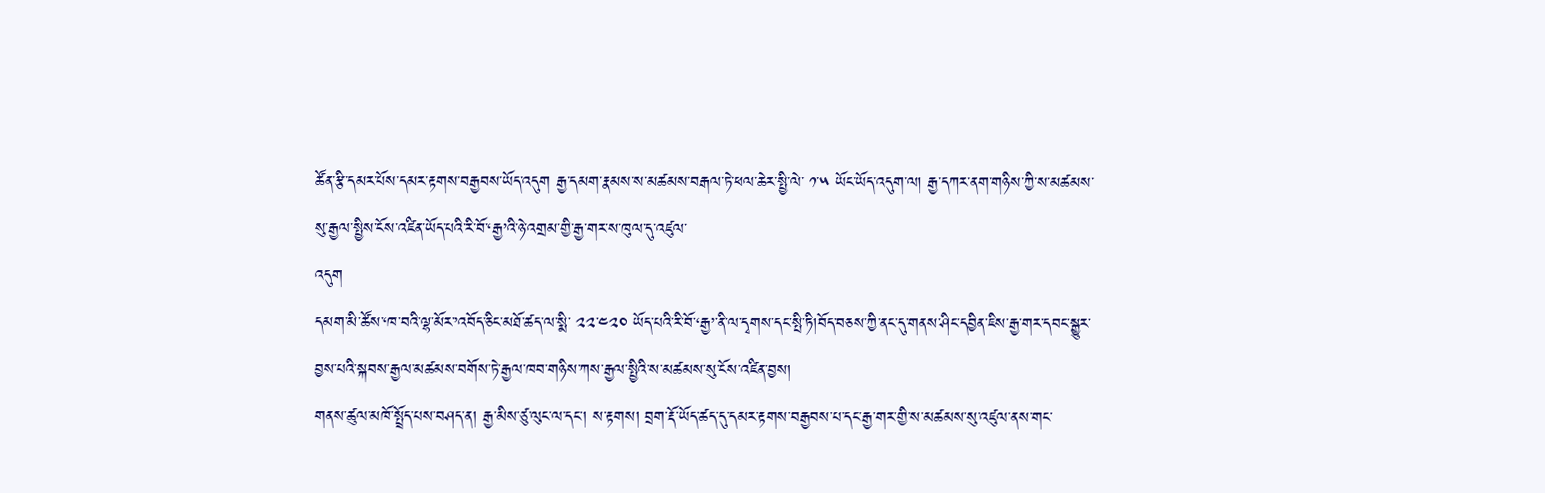ཚོན་རྩི་དམར་པོས་དམར་རྟགས་བརྒྱབས་ཡོད་འདུག རྒྱ་དམག་རྣམས་ས་མཚམས་བརྒལ་ཏེ་ཕལ་ཆེར་སྤྱི་ལེ་ ༡་༥ ཡོང་ཡོད་འདུག་ལ། རྒྱ་དཀར་ནག་གཉིས་ཀྱི་ས་མཚམས་སུ་རྒྱལ་སྤྱིས་ངོས་འཛིན་ཡོད་པའི་རི་བོ་‘རྒྱ’འི་ཉེ་འགྲམ་གྱི་རྒྱ་གར་ས་ཁུལ་དུ་འཛུལ་
འདུག
དམག་མི་ཚོས་‘ཁ་བའི་ལྷ་མོར་’འབོད་ཅིང་མཐོ་ཚད་ལ་སྨི་ ༢༢་༤༢༠ ཡོད་པའི་རི་བོ་‘རྒྱ’་ནི་ལ་དྭགས་དང་སྤི་ཏི།བོད་བཅས་ཀྱི་ནང་དུ་གནས་ཤིང་དབྱིན་ཇིས་རྒྱ་གར་དབང་སྒྱུར་བྱས་པའི་སྐབས་རྒྱལ་མཚམས་བགོས་ཏེ་རྒྱལ་ཁབ་གཉིས་ཀས་རྒྱལ་སྤྱིའི་ས་མཚམས་སུ་ངོས་འཛིན་བྱས།
གནས་ཚུལ་མཁོ་སྤྲོད་པས་བཤད་ན། རྒྱ་མིས་ཙུ་ལུང་ལ་དང་། ས་རྟགས། བྲག་རྡོ་ཡོད་ཚད་དུ་དམར་རྟགས་བརྒྱབས་པ་དང་རྒྱ་གར་གྱི་ས་མཚམས་སུ་འཛུལ་ནས་གང་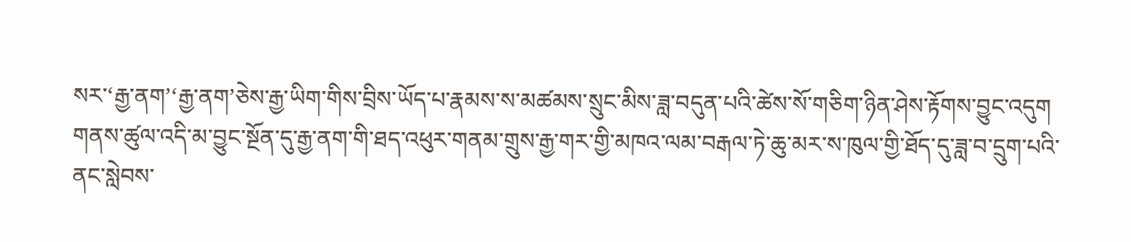སར་‘རྒྱ་ནག’‘རྒྱ་ནག’ཅེས་རྒྱ་ཡིག་གིས་བྲིས་ཡོད་པ་རྣམས་ས་མཚམས་སྲུང་མིས་ཟླ་བདུན་པའི་ཚེས་སོ་གཅིག་ཉིན་ཤེས་རྟོགས་བྱུང་འདུག
གནས་ཚུལ་འདི་མ་བྱུང་སྔོན་དུ་རྒྱ་ནག་གི་ཐད་འཕུར་གནམ་གྲུས་རྒྱ་གར་གྱི་མཁའ་ལམ་བརྒལ་ཏེ་ཆུ་མར་ས་ཁུལ་གྱི་ཐོད་དུ་ཟླ་བ་དྲུག་པའི་ནང་སླེབས་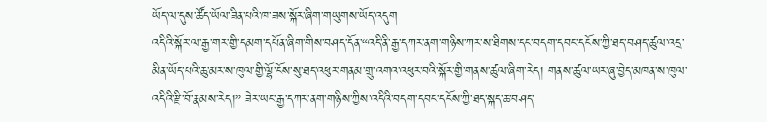ཡོད་ལ་དུས་ཚོད་ཡོལ་ཟིན་པའི་ཁ་ཟས་སྐོར་ཞིག་གཡུགས་ཡོད་འདུག
འདིའི་སྐོར་ལ་རྒྱ་གར་གྱི་དམག་དཔོན་ཞིག་གིས་བཤད་དོན་“འདི་ནི་རྒྱ་དཀར་ནག་གཉིས་ཀར་ས་ཐིགས་དང་བདག་དབང་དངོས་ཀྱི་ཐད་བཤད་ཚུལ་འདྲ་མིན་ཡོད་པའི་ཆུ་མར་ས་ཁུལ་གྱི་ལྷོ་ངོས་སུ་ཐད་འཕུར་གནམ་གྲུ་འགའ་འཕུར་བའི་སྐོར་གྱི་གནས་ཚུལ་ཞིག་རེད། གནས་ཚུལ་ཡར་ཞུ་བྱེད་མཁན་ས་ཁུལ་འདིའི་རྫི་བོ་རྣམས་རེད།” ཟེར་ཡང་རྒྱ་དཀར་ནག་གཉིས་ཀྱིས་འདིའི་བདག་དབང་དངོས་ཀྱི་ཐད་སྐད་ཆ་བཤད་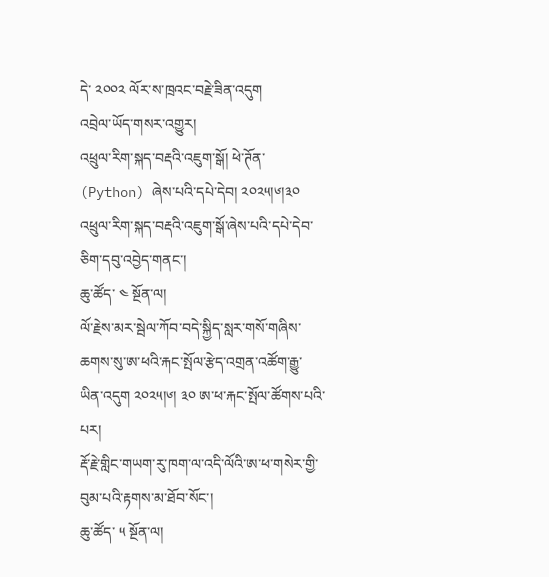དེ་ ༢༠༠༢ ལོར་ས་ཁྲའང་བརྗེ་ཟིན་འདུག
འབྲེལ་ཡོད་གསར་འགྱུར།
འཕྲུལ་རིག་སྐད་བརྡའི་འཇུག་སྒོ། ཕེ་ཊོན་ (Python) ཞེས་པའི་དཔེ་དེབ། ༢༠༢༥།༦།༣༠
འཕྲུལ་རིག་སྐད་བརྡའི་འཇུག་སྒོ་ཞེས་པའི་དཔེ་དེབ་ཅིག་དབུ་འབྱེད་གནང་།
ཆུ་ཚོད་ ༤ སྔོན་ལ།
ལོ་རྗེས་མར་སྦེལ་ཀོབ་བདེ་སྐྱིད་སླར་གསོ་གཞིས་ཆགས་སུ་ཨ་ཕའི་རྐང་སྤོལ་རྩེད་འགྲན་འཚོག་རྒྱུ་ཡིན་འདུག ༢༠༢༥།༦། ༣༠ ཨ་ཕ་རྐང་སྤོལ་ཚོགས་པའི་པར།
རྡོ་རྗེ་གླིང་གཡག་རུ་ཁག་ལ་འདི་ལོའི་ཨ་ཕ་གསེར་གྱི་བུམ་པའི་རྟགས་མ་ཐོབ་སོང་།
ཆུ་ཚོད་ ༥ སྔོན་ལ།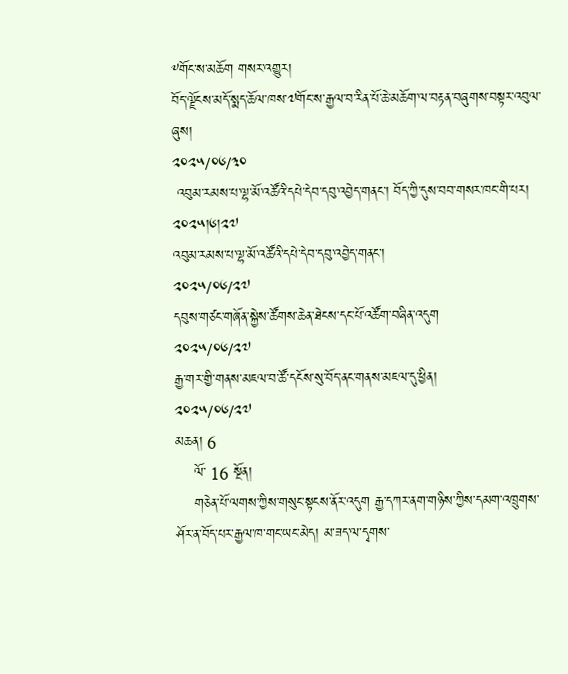༸གོང་ས་མཆོག གསར་འགྱུར།
བོད་ལྗོངས་མདོ་སྨད་ཆོལ་ཁས་༧གོང་ས་རྒྱལ་བ་རིན་པོ་ཆེ་མཆོག་ལ་བརྟན་བཞུགས་བསྟར་འབུལ་ཞུས།
༢༠༢༥/༠༦/༣༠
 འབུམ་རམས་པ་ལྷ་མོ་འཚོའི་དཔེ་དེབ་དབུ་འབྱེད་གནང་། བོད་ཀྱི་དུས་བབ་གསར་ཁང་གི་པར། ༢༠༢༥།༦།༢༧
འབུམ་རམས་པ་ལྷ་མོ་འཚོའི་དཔེ་དེབ་དབུ་འབྱེད་གནང་།
༢༠༢༥/༠༦/༢༧
དབུས་གཙང་གཞོན་སྐྱེས་ཚོགས་ཆེན་ཐེངས་དང་པོ་འཚོག་བཞིན་འདུག
༢༠༢༥/༠༦/༢༧
རྒྱ་གར་གྱི་གནས་མཇལ་བ་ཚོ་དངོས་སུ་བོད་ནང་གནས་མཇལ་དུ་ཕྱིན།
༢༠༢༥/༠༦/༢༧
མཆན། 6
    ལོ་ 16 སྔོན།
    གཅེན་པོ་ལགས་ཀྱིས་གསུང་སྟངས་ནོར་འདུག རྒྱ་དཀར་ནག་གཉིས་ཀྱིས་དམག་འཁྲུགས་ཤོར་ན་བོད་པར་རྒྱལ་ཁ་གང་ཡང་མེད། མ་ཟད་ལ་དྭགས་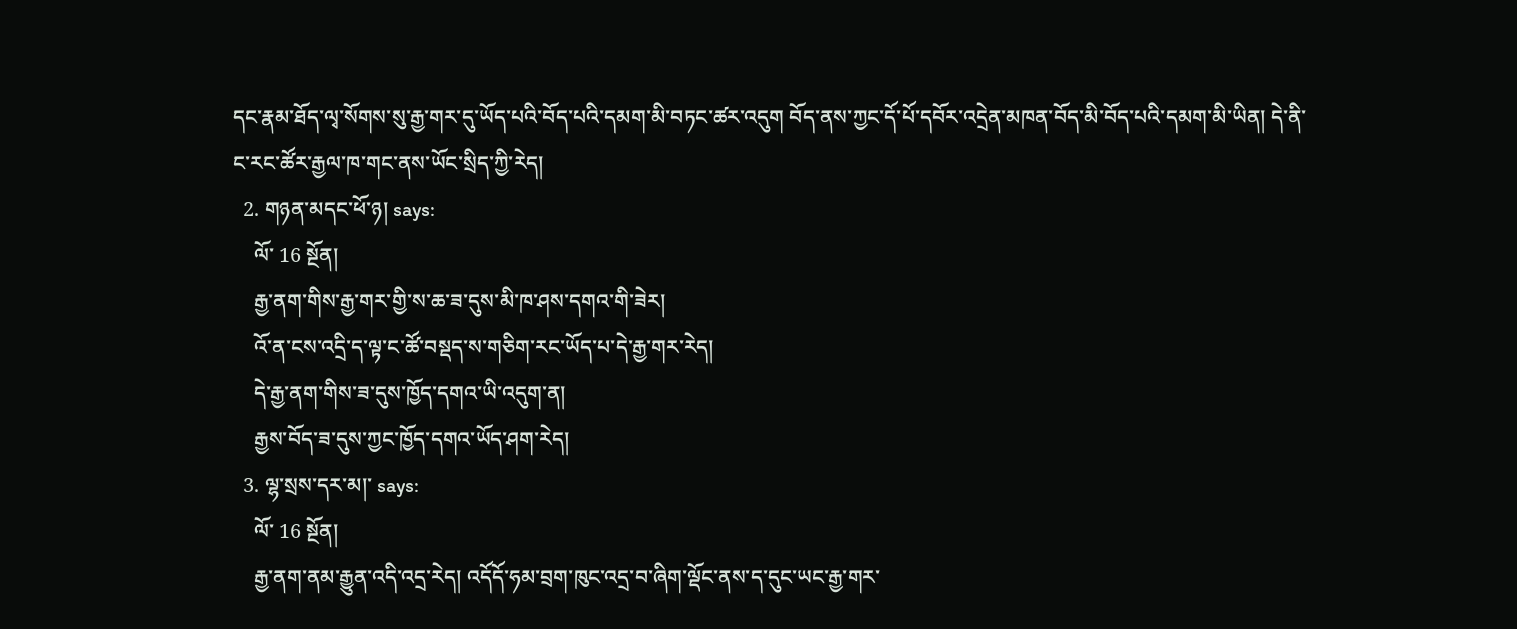དང་རྣམ་ཐོད་ལྭ་སོགས་སུ་རྒྱ་གར་དུ་ཡོད་པའི་བོད་པའི་དམག་མི་བཏང་ཚར་འདུག བོད་ནས་ཀྱང་དོ་པོ་དབོར་འདྲེན་མཁན་བོད་མི་བོད་པའི་དམག་མི་ཡིན། དེ་ནི་ང་རང་ཚོར་རྒྱལ་ཁ་གང་ནས་ཡོང་སྲིད་ཀྱི་རེད།
  2. གཉན་མདང་ཕོ་ཉ། says:
    ལོ་ 16 སྔོན།
    རྒྱ་ནག་གིས་རྒྱ་གར་གྱི་ས་ཆ་ཟ་དུས་མི་ཁ་ཤས་དགའ་གི་ཟེར།
    འོ་ན་ངས་འདྲི་ད་ལྟ་ང་ཚོ་བསྡད་ས་གཅིག་རང་ཡོད་པ་དེ་རྒྱ་གར་རེད།
    དེ་རྒྱ་ནག་གིས་ཟ་དུས་ཁྱོད་དགའ་ཡི་འདུག་ན།
    རྒྱས་བོད་ཟ་དུས་ཀྱང་ཁྱོད་དགའ་ཡོད་ཤག་རེད།
  3. ལྷ་སྲས་དར་མ།་ says:
    ལོ་ 16 སྔོན།
    རྒྱ་ནག་ནམ་རྒྱུན་འདི་འདྲ་རེད། འདོདོ་ཧམ་བྲག་ཁུང་འདྲ་བ་ཞིག་ལྡོང་ནས་ད་དུང་ཡང་རྒྱ་གར་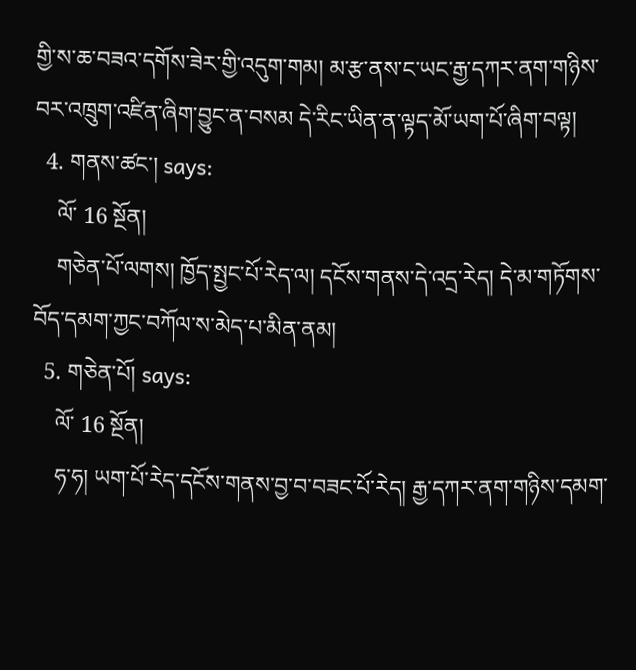གྱི་ས་ཆ་བཟའ་དགོས་ཟེར་གྱི་འདུག་གམ། མ་རྩ་ནས་ང་ཡང་རྒྱ་དཀར་ནག་གཉིས་བར་འཁྲུག་འཛིན་ཞིག་བྱུང་ན་བསམ དེ་རིང་ཡིན་ན་ལྟད་མོ་ཡག་པོ་ཞིག་བལྟ།
  4. གནས་ཚང་། says:
    ལོ་ 16 སྔོན།
    གཅེན་པོ་ལགས། ཁྱོད་སྤྱང་པོ་རེད་ལ། དངོས་གནས་དེ་འདྲ་རེད། དེ་མ་གཏོགས་བོད་དམག་ཀྱང་བཀོལ་ས་མེད་པ་མིན་ནམ།
  5. གཅེན་པོ། says:
    ལོ་ 16 སྔོན།
    ཧ་ཧ། ཡག་པོ་རེད་དངོས་གནས་བྱ་བ་བཟང་པོ་རེད། རྒྱ་དཀར་ནག་གཉིས་དམག་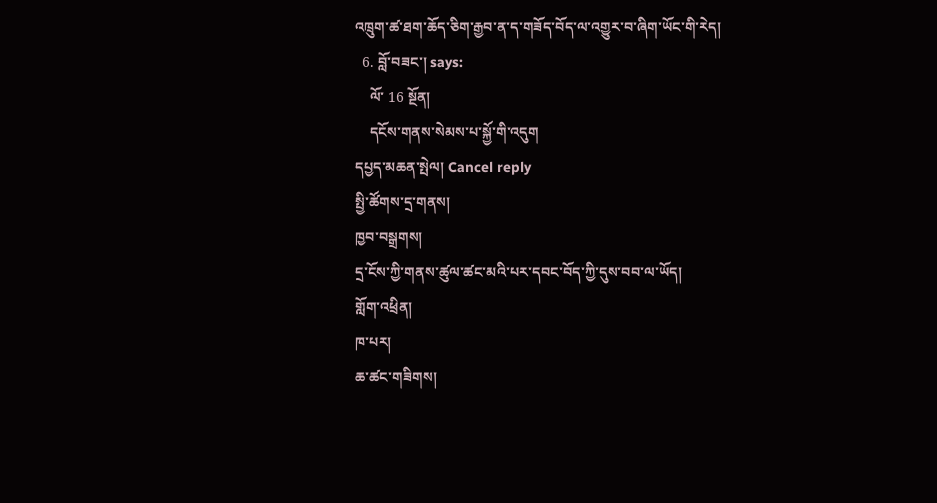འཁྲུག་ཚ་ཐག་ཆོད་ཅིག་རྒྱབ་ན་ད་གཟོད་བོད་ལ་འགྱུར་བ་ཞིག་ཡོང་གི་རེད།
  6. བློ་བཟང་། says:
    ལོ་ 16 སྔོན།
    དངོས་གནས་སེམས་པ་སྐྱོ་གི་འདུག
དཔྱད་མཆན་སྤེལ། Cancel reply
སྤྱི་ཚོགས་དྲ་གནས།
ཁྱབ་བསྒྲགས།
དྲ་ངོས་ཀྱི་གནས་ཚུལ་ཚང་མའི་པར་དབང་བོད་ཀྱི་དུས་བབ་ལ་ཡོད།
གློག་འཕྲིན།
ཁ་པར།
ཆ་ཚང་གཟིགས།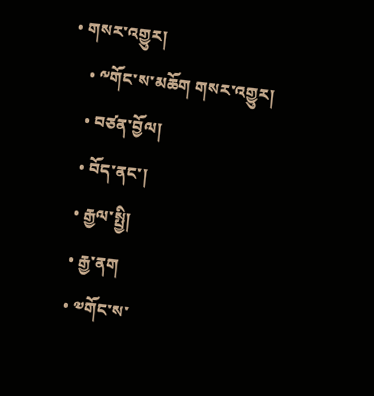• གསར་འགྱུར།
    • ༸གོང་ས་མཆོག གསར་འགྱུར།
    • བཙན་བྱོལ།
    • བོད་ནང་།
    • རྒྱལ་སྤྱི།
    • རྒྱ་ནག
    • ༧གོང་ས་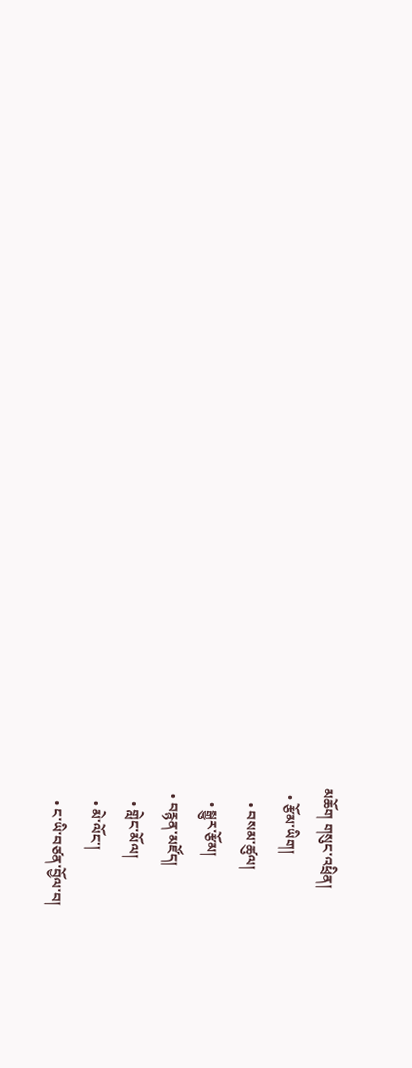མཆོག གསུང་འཕྲིན།
  • རྩོམ་ཡིག།
    • བསམ་ཚུལ།
    • སྒྱུར་རྩོམ།
  • བརྙན་མཛོད།
    • གླེང་མོལ།
    • མེ་ལོང་།
    • ང་ཡི་བཙན་བྱོལ་བ།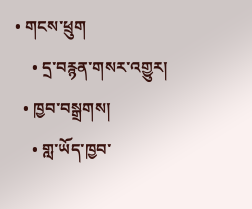• གངས་ཕྲུག
    • དྲ་བརྙན་གསར་འགྱུར།
  • ཁྱབ་བསྒྲགས།
    • གླ་ཡོད་ཁྱབ་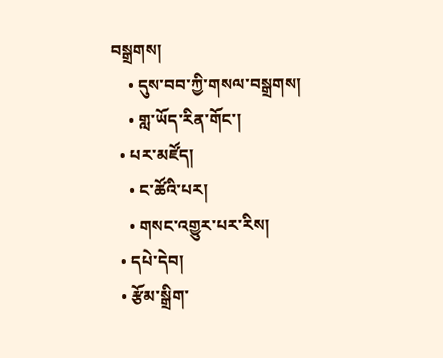བསྒྲགས།
    • དུས་བབ་ཀྱི་གསལ་བསྒྲགས།
    • གླ་ཡོད་རིན་གོང་།
  • པར་མཛོད།
    • ང་ཚོའི་པར།
    • གསང་འགྱུར་པར་རིས།
  • དཔེ་དེབ།
  • རྩོམ་སྒྲིག་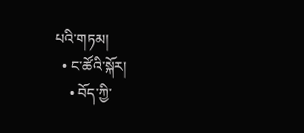པའི་གཏམ།
  • ང་ཚོའི་སྐོར།
    • བོད་ཀྱི་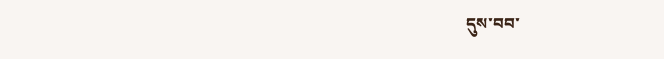དུས་བབ་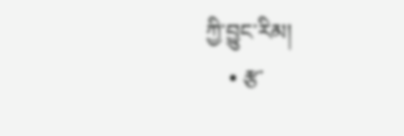ཀྱི་བྱུང་རིམ།
    • རྩ་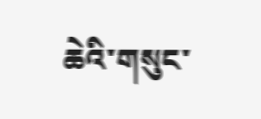ཆེའི་གསུང་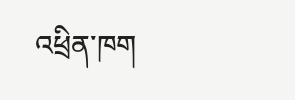འཕྲིན་ཁག